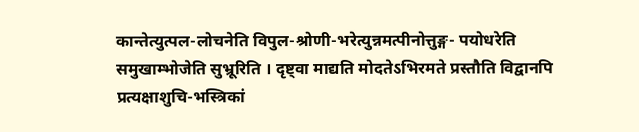कान्तेत्युत्पल-लोचनेति विपुल-श्रोणी-भरेत्युन्नमत्पीनोत्तुङ्ग- पयोधरेति समुखाम्भोजेति सुभ्रूरिति । दृष्ट्वा माद्यति मोदतेऽभिरमते प्रस्तौति विद्वानपि प्रत्यक्षाशुचि-भस्त्रिकां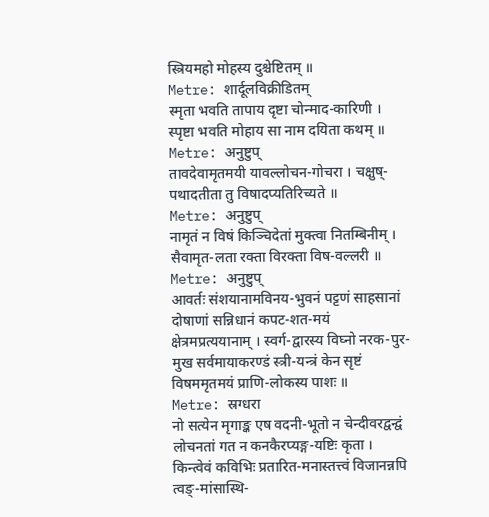स्त्रियमहो मोहस्य दुश्चेष्टितम् ॥
Metre: शार्दूलविक्रीडितम्
स्मृता भवति तापाय दृष्टा चोन्माद-कारिणी । स्पृष्टा भवति मोहाय सा नाम दयिता कथम् ॥
Metre: अनुष्टुप्
तावदेवामृतमयी यावल्लोचन-गोचरा । चक्षुष्-पथादतीता तु विषादप्यतिरिच्यते ॥
Metre: अनुष्टुप्
नामृतं न विषं किञ्चिदेतां मुक्त्वा नितम्बिनीम् । सैवामृत-लता रक्ता विरक्ता विष-वल्लरी ॥
Metre: अनुष्टुप्
आवर्तः संशयानामविनय-भुवनं पट्टणं साहसानां दोषाणां सन्निधानं कपट-शत-मयं क्षेत्रमप्रत्ययानाम् । स्वर्ग-द्वारस्य विघ्नो नरक-पुर-मुख सर्वमायाकरण्डं स्त्री-यन्त्रं केन सृष्टं विषममृतमयं प्राणि-लोकस्य पाशः ॥
Metre: स्रग्धरा
नो सत्येन मृगाङ्क एष वदनी-भूतो न चेन्दीवरद्वन्द्वं लोचनतां गत न कनकैरप्यङ्ग-यष्टिः कृता । किन्त्वेवं कविभिः प्रतारित-मनास्तत्त्वं विजानन्नपि त्वङ्-मांसास्थि-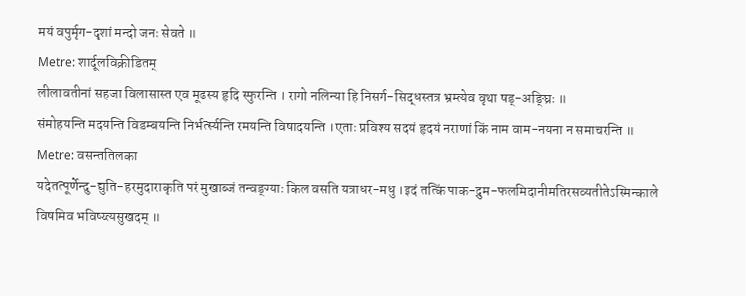मयं वपुर्मृग-दृशां मन्दो जनः सेवते ॥
Metre: शार्दूलविक्रीडितम्
लीलावतीनां सहजा विलासास्त एव मूढस्य हृदि स्फुरन्ति । रागो नलिन्या हि निसर्ग-सिद्धस्तत्र भ्रम्त्येव वृथा षड्-अङ्घ्रिः ॥
संमोहयन्ति मदयन्ति विडम्बयन्ति निर्भर्त्स्यन्ति रमयन्ति विषादयन्ति ।एताः प्रविश्य सदयं हृदयं नराणां किं नाम वाम-नयना न समाचरन्ति ॥
Metre: वसन्ततिलका
यदेतत्पूर्णेन्दु-द्युति-हरमुदाराकृति परं मुखाब्जं तन्वङ्ग्याः किल वसति यत्राधर-मधु ।इदं तत्किं पाक-द्रुम-फलमिदानीमतिरसव्यतीतेऽस्मिन्काले विषमिव भविष्य्त्यसुखदम् ॥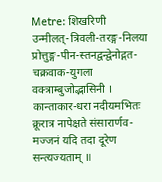Metre: शिखरिणी
उन्मीलत्-त्रिवली-तरङ्ग-निलया प्रोत्तुङ्ग-पीन-स्तनद्वन्द्वेनोद्गत- चक्रवाक-युगला वक्त्राम्बुजोद्भासिनी । कान्ताकार-धरा नदीयमभितः क्रूरात्र नापेक्षते संसारार्णव-मज्जनं यदि तदा दूरेण सन्त्यज्यताम् ॥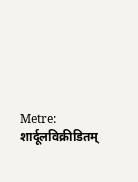Metre: शार्दूलविक्रीडितम्